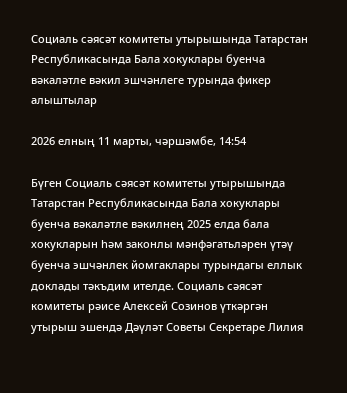Социаль сәясәт комитеты утырышында Татарстан Республикасында Бала хокуклары буенча вәкаләтле вәкил эшчәнлеге турында фикер алыштылар

2026 елның 11 марты, чәршәмбе, 14:54

Бүген Социаль сәясәт комитеты утырышында Татарстан Республикасында Бала хокуклары буенча вәкаләтле вәкилнең 2025 елда бала хокукларын һәм законлы мәнфәгатьләрен үтәү буенча эшчәнлек йомгаклары турындагы еллык доклады тәкъдим ителде. Социаль сәясәт комитеты рәисе Алексей Созинов үткәргән утырыш эшендә Дәүләт Советы Секретаре Лилия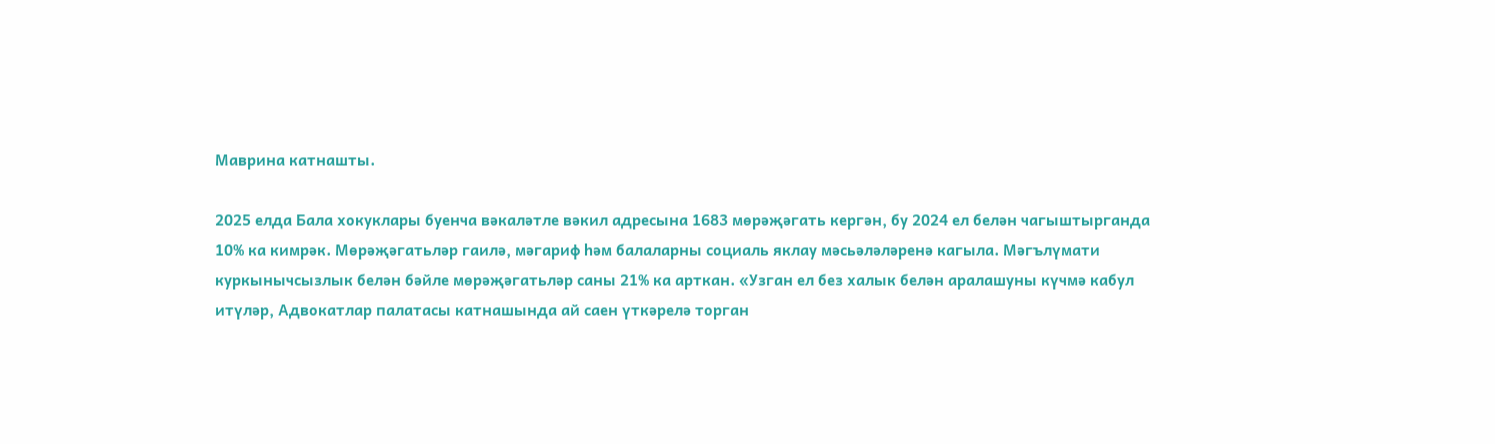Маврина катнашты.

2025 елда Бала хокуклары буенча вәкаләтле вәкил адресына 1683 мөрәҗәгать кергән, бу 2024 ел белән чагыштырганда 10% ка кимрәк. Мөрәҗәгатьләр гаилә, мәгариф һәм балаларны социаль яклау мәсьәләләренә кагыла. Мәгълүмати куркынычсызлык белән бәйле мөрәҗәгатьләр саны 21% ка арткан. «Узган ел без халык белән аралашуны күчмә кабул итүләр, Адвокатлар палатасы катнашында ай саен үткәрелә торган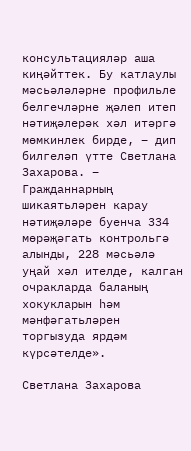консультацияләр аша киңәйттек. Бу катлаулы мәсьәләләрне профильле белгечләрне җәлеп итеп нәтиҗәлерәк хәл итәргә мөмкинлек бирде, – дип билгеләп үтте Светлана Захарова. – Гражданнарның шикаятьләрен карау нәтиҗәләре буенча 334 мөрәҗәгать контрольгә алынды, 228 мәсьәлә уңай хәл ителде, калган очракларда баланың хокукларын һәм мәнфәгатьләрен торгызуда ярдәм күрсәтелде».

Светлана Захарова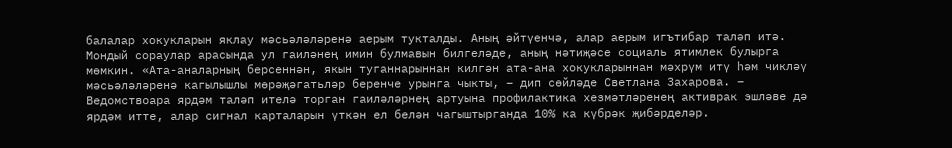балалар хокукларын яклау мәсьәләләренә аерым тукталды. Аның әйтүенчә, алар аерым игътибар таләп итә. Мондый сораулар арасында ул гаиләнең имин булмавын билгеләде, аның нәтиҗәсе социаль ятимлек булырга мөмкин. «Ата-аналарның берсеннән, якын туганнарыннан килгән ата-ана хокукларыннан мәхрүм итү һәм чикләү мәсьәләләренә кагылышлы мөрәҗәгатьләр беренче урынга чыкты, – дип сөйләде Светлана Захарова. – Ведомствоара ярдәм таләп ителә торган гаиләләрнең артуына профилактика хезмәтләренең активрак эшләве дә ярдәм итте, алар сигнал карталарын үткән ел белән чагыштырганда 10% ка күбрәк җибәрделәр.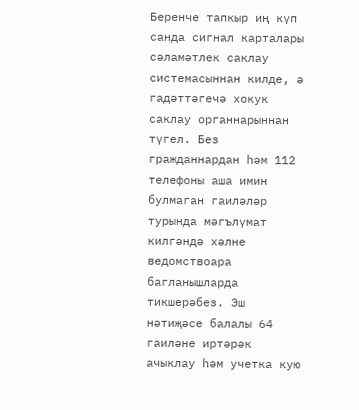Беренче тапкыр иң күп санда сигнал карталары сәламәтлек саклау системасыннан килде, ә гадәттәгечә хокук саклау органнарыннан түгел. Без гражданнардан һәм 112 телефоны аша имин булмаган гаиләләр турында мәгълүмат килгәндә хәлне ведомствоара багланышларда тикшерәбез. Эш нәтиҗәсе балалы 64 гаиләне иртәрәк ачыклау һәм учетка кую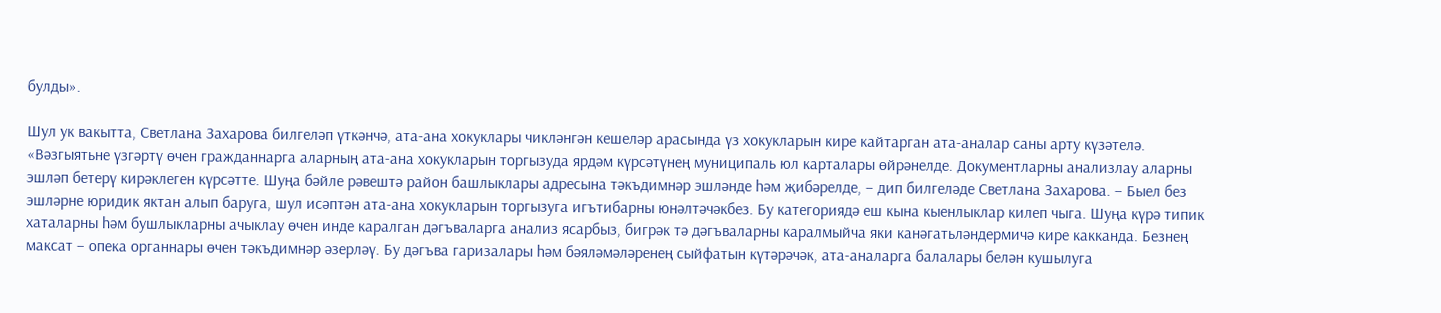булды».

Шул ук вакытта, Светлана Захарова билгеләп үткәнчә, ата-ана хокуклары чикләнгән кешеләр арасында үз хокукларын кире кайтарган ата-аналар саны арту күзәтелә. «Вәзгыятьне үзгәртү өчен гражданнарга аларның ата-ана хокукларын торгызуда ярдәм күрсәтүнең муниципаль юл карталары өйрәнелде. Документларны анализлау аларны эшләп бетерү кирәклеген күрсәтте. Шуңа бәйле рәвештә район башлыклары адресына тәкъдимнәр эшләнде һәм җибәрелде, – дип билгеләде Светлана Захарова. – Быел без эшләрне юридик яктан алып баруга, шул исәптән ата-ана хокукларын торгызуга игътибарны юнәлтәчәкбез. Бу категориядә еш кына кыенлыклар килеп чыга. Шуңа күрә типик хаталарны һәм бушлыкларны ачыклау өчен инде каралган дәгъваларга анализ ясарбыз, бигрәк тә дәгъваларны каралмыйча яки канәгатьләндермичә кире какканда. Безнең максат – опека органнары өчен тәкъдимнәр әзерләү. Бу дәгъва гаризалары һәм бәяләмәләренең сыйфатын күтәрәчәк, ата-аналарга балалары белән кушылуга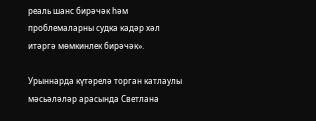реаль шанс бирәчәк һәм проблемаларны судка кадәр хәл итәргә мөмкинлек бирәчәк».

Урыннарда күтәрелә торган катлаулы мәсьәләләр арасында Светлана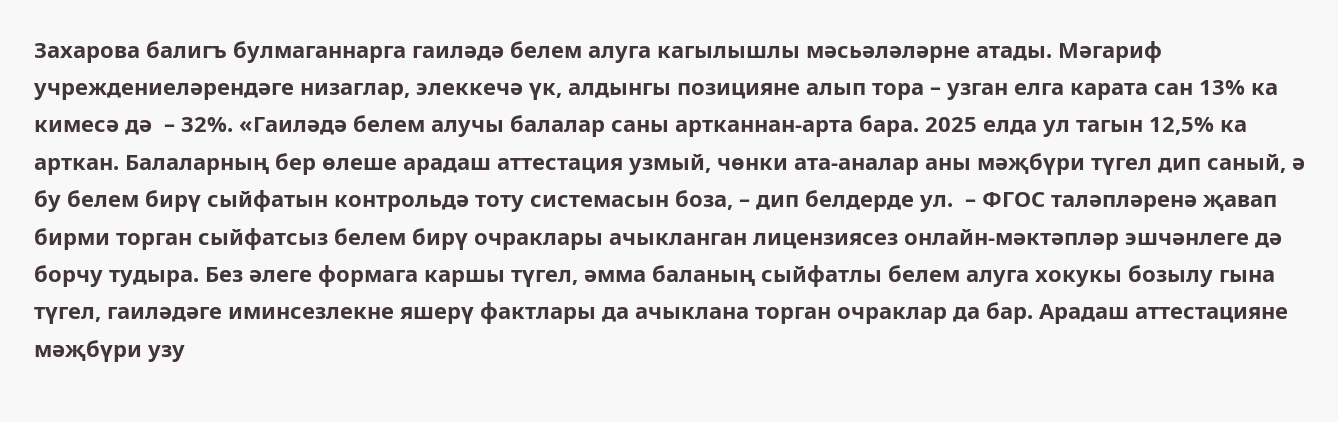Захарова балигъ булмаганнарга гаиләдә белем алуга кагылышлы мәсьәләләрне атады. Мәгариф учреждениеләрендәге низаглар, элеккечә үк, алдынгы позицияне алып тора – узган елга карата сан 13% ка кимесә дә  – 32%. «Гаиләдә белем алучы балалар саны артканнан-арта бара. 2025 елда ул тагын 12,5% ка арткан. Балаларның бер өлеше арадаш аттестация узмый, чөнки ата-аналар аны мәҗбүри түгел дип саный, ә бу белем бирү сыйфатын контрольдә тоту системасын боза, – дип белдерде ул.  – ФГОС таләпләренә җавап бирми торган сыйфатсыз белем бирү очраклары ачыкланган лицензиясез онлайн-мәктәпләр эшчәнлеге дә борчу тудыра. Без әлеге формага каршы түгел, әмма баланың сыйфатлы белем алуга хокукы бозылу гына түгел, гаиләдәге иминсезлекне яшерү фактлары да ачыклана торган очраклар да бар. Арадаш аттестацияне мәҗбүри узу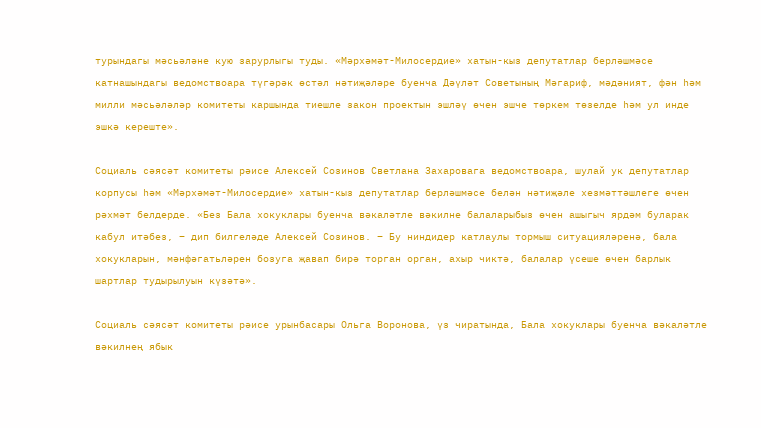турындагы мәсьәләне кую зарурлыгы туды. «Мәрхәмәт-Милосердие» хатын-кыз депутатлар берләшмәсе катнашындагы ведомствоара түгәрәк өстәл нәтиҗәләре буенча Дәүләт Советының Мәгариф, мәдәният, фән һәм милли мәсьәләләр комитеты каршында тиешле закон проектын эшләү өчен эшче төркем төзелде һәм ул инде эшкә кереште».

Социаль сәясәт комитеты рәисе Алексей Созинов Светлана Захаровага ведомствоара, шулай ук депутатлар корпусы һәм «Мәрхәмәт-Милосердие» хатын-кыз депутатлар берләшмәсе белән нәтиҗәле хезмәттәшлеге өчен рәхмәт белдерде. «Без Бала хокуклары буенча вәкаләтле вәкилне балаларыбыз өчен ашыгыч ярдәм буларак кабул итәбез, – дип билгеләде Алексей Созинов. – Бу ниндидер катлаулы тормыш ситуацияләренә, бала хокукларын, мәнфәгатьләрен бозуга җавап бирә торган орган, ахыр чиктә, балалар үсеше өчен барлык шартлар тудырылуын күзәтә».

Социаль сәясәт комитеты рәисе урынбасары Ольга Воронова, үз чиратында, Бала хокуклары буенча вәкаләтле вәкилнең ябык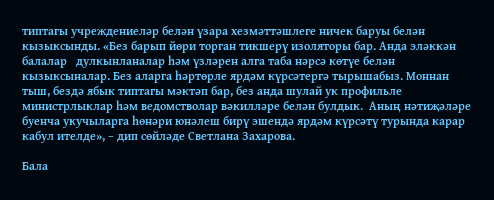типтагы учреждениеләр белән үзара хезмәттәшлеге ничек баруы белән кызыксынды. «Без барып йөри торган тикшерү изоляторы бар. Анда эләккән балалар   дулкынланалар һәм үзләрен алга таба нәрсә көтүе белән кызыксыналар. Без аларга һәртөрле ярдәм күрсәтергә тырышабыз. Моннан тыш, бездә ябык типтагы мәктәп бар, без анда шулай ук профильле министрлыклар һәм ведомстволар вәкилләре белән булдык.  Аның нәтиҗәләре буенча укучыларга һөнәри юнәлеш бирү эшендә ярдәм күрсәтү турында карар кабул ителде», – дип сөйләде Светлана Захарова.

Бала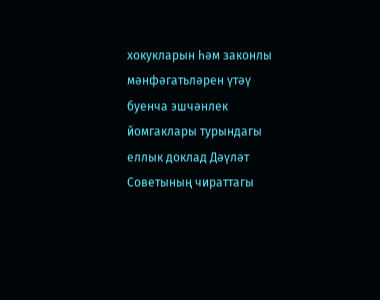хокукларын һәм законлы мәнфәгатьләрен үтәү буенча эшчәнлек йомгаклары турындагы еллык доклад Дәүләт Советының чираттагы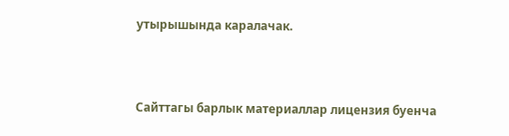утырышында каралачак.



Сайттагы барлык материаллар лицензия буенча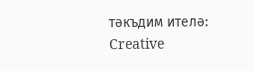тәкъдим ителә:
Creative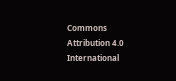Commons Attribution 4.0 International